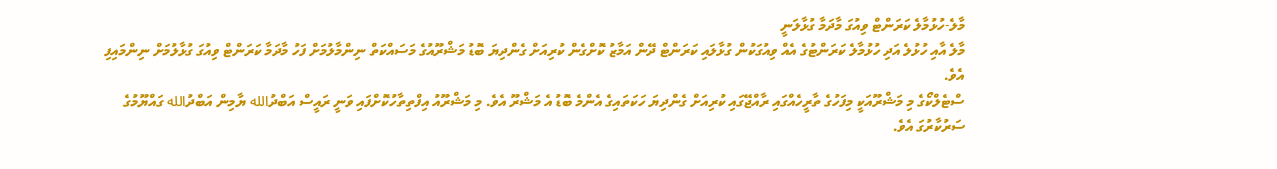މާލެ-ހުޅުމާލެ ކަރަންޓް ވިއުގަ މާދަމާ ގުޅާލަނީ
މާލެ އާއި ހުޅުލެ އަދި ހުޅުމާލެ ކަރަންޓުގެ އެއް ވިއުގަކުން ގުޅާލައި ކަރަންޓް ދޭން އަމާޒު ކޮށްގެން ކުރިއަށް ގެންދިޔަ ބޮޑު މަޝްރޫއުގެ މަސައްކަތް ނިންމާލުމަށް ފަހު މާދަމާ ކަރަންޓް ވިއުގަ ގުޅާލުމަށް ނިންމައިފި އެވެ.
ސްޓެލްކޯގެ މި މަޝްރޫއަކީ މިފަހުގެ ތާރީހެއްގައި ރާއްޖޭގައި ކުރިއަށް ގެންދިޔަ ހަކަތައިގެ އެންމެ ބޮޑު އެ މަޝްރޫ އެވެ. މި މަޝްރޫއު އިފްތިތާހުކޮށްފައި ވަނީ ރައީސް އަބްދުالله ޔާމިން އަބްދުالله ގައްޔޫމުގެ ސަރުކާރުގަ އެވެ.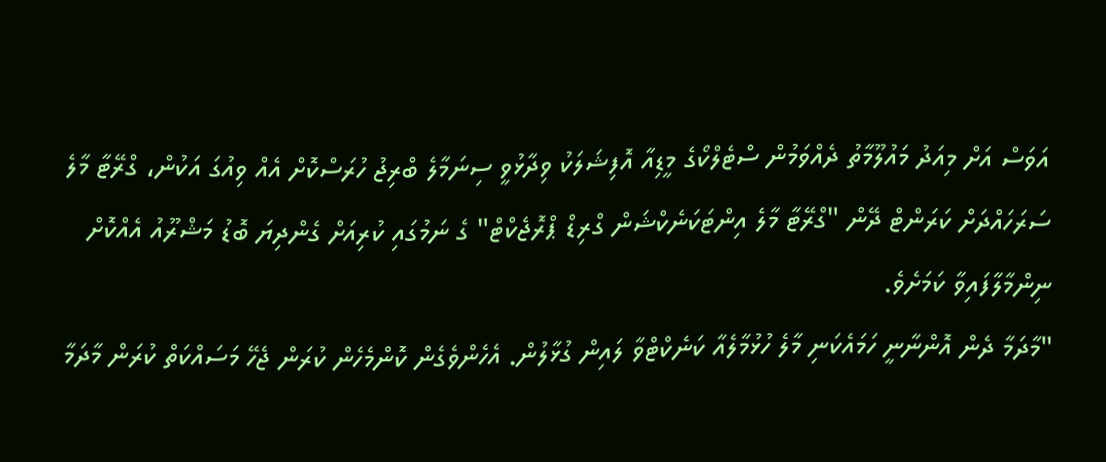އަވަސް އަށް މިއަދު މައުލޫމާތު ދެއްވަމުން ސްޓެލްކޯގެ މީޑިއާ އޮފިޝަލަކު ވިދާޅުވީ ސިނަމާލެ ބްރިޖު ހުރަސްކޮށް އެއް ވިއުގަ އަކުން، ގްރޭޓާ މާލެ ސަރަހައްދަށް ކަރަންޓް ދޭން "ގްރޭޓާ މާލެ އިންޓަކަނެކްޝަން ގްރިޑް ޕްރޮޖެކްޓް" ގެ ނަމުގައި ކުރިއަށް ގެންދިޔަ ބޮޑު މަޝްރޫއު އެއްކޮށް ނިންމާލާފައިވާ ކަމަށެވެ.
"މާދަމާ ދެން އޮންނާނީ ހަމައެކަނި މާލެ ހުޅުމާލެއާ ކަނެކްޓްވާ ލައިން ގުޅާލުން. އެހެންވެގެން ކޮންމެހެން ކުރަން ޖެހޭ މަސައްކަތް ކުރަން މާދަމާ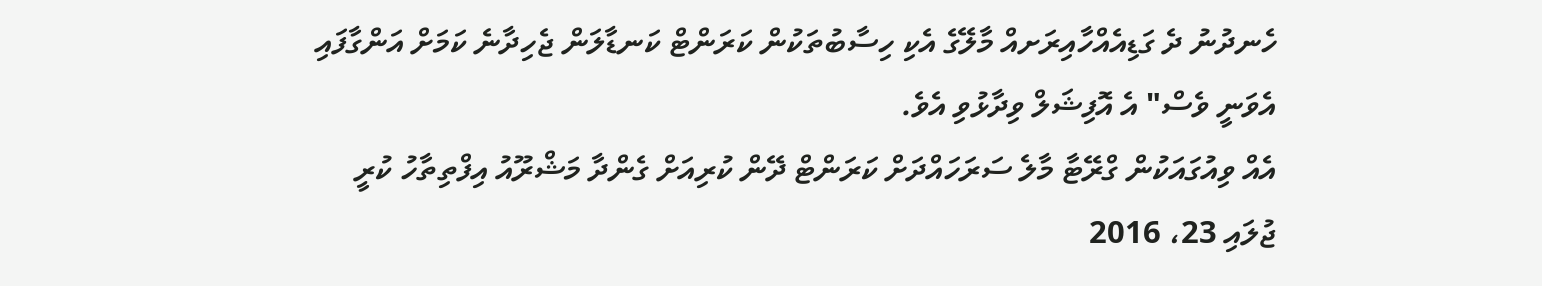ހެނދުނު ދެ ގަޑިއެއްހާއިރަށއް މާލޭގެ އެކި ހިސާބުތަކުން ކަރަންޓް ކަނޑާލަން ޖެހިދާނެ ކަމަށް އަންގާފައި އެވަނީ ވެސް" އެ އޮފިޝަލް ވިދާޅުވި އެވެ.
އެއް ވިއުގައަކުން ގްރޭޓާ މާލެ ސަރަހައްދަށް ކަރަންޓް ދޭން ކުރިއަށް ގެންދާ މަޝްރޫއު އިފްތިތާހު ކުރީ ޖުލައި 23، 2016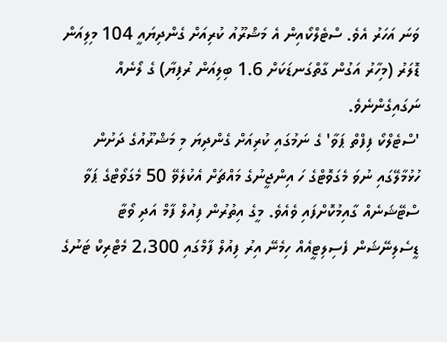ވަނަ އަހަރު އެވެ. ސްޓެލްކޯއިން އެ މަޝްރޫއު ކުރިއަށް ގެންދިޔައީ 104 މިލިއަން ޑޮލަރު (މިހާރު އަގުން ގާތްގަނޑަކަށް 1.6 ބިލިއަން ރުފިޔާ) ގެ ލޯނެއް ނަގައިގެންނެވެ.
'ސްޓެލްކޯ ފިފްތް ޕަވާ' ގެ ނަމުގައި ކުރިއަށް ގެންދިޔަ މި މަޝްރޫއުގެ ދަށުން ހުޅުމާލޭގައި ނުވަ މެގަވޮޓްގެ ހަ އިންޖީނުގެ މައްޗަށް އެކުލެވޭ 50 މެގަވޯޓްގެ ޕަވާ ސްޓޭޝަނެއް ގާއިމުކޮށްފައި ވެއެވެ. މީގެ އިތުރުން ފިއުލް ފާމް އަދި ވޯޓާ ޑީސެލިނޭޝަން ފެސިލިޓީއެއް ހިމެނޭ އިރު ފިއުލް ފާމްގައި 2،300 މެޓްރިކް ޓަނުގެ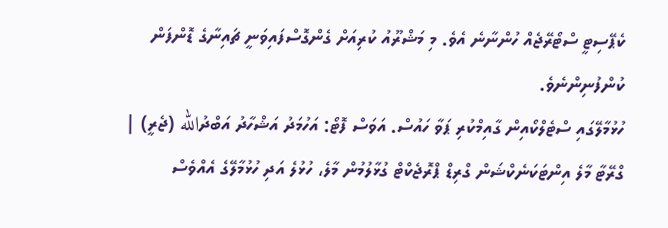ކެޕޭސިޓީ ސްޓޯރޭޖެއް ހުންނާނެ އެވެ. މި މަޝްރޫއު ކުރިއަށް ގެންގޮސްފައިވަނީ ޗައިނާގެ ޑޮންފަން ކުންފުނިންނެވެ.
ހުޅުމާލޭގައި ސްޓެލްކޯއިން ގާއިމްކުރި ޕަވާ ހައުސް. އަވަސް ފޮޓޯ: އަހުމަދު އަޝްހާދު އަބްދުالله (ޖެރީ) |
ގްރޭޓާ މާލެ އިންޓަކަނެކްޝަން ގްރިޑް ޕްރޮޖެކްޓް ގުޅާލުމުން މާލެ، ހުޅުލެ އަދި ހުޅުމާލޭގެ އެއްވެސް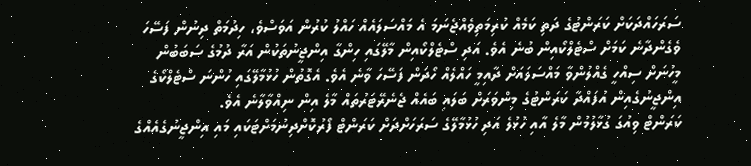ސަރަހައްދަކަށް ކަރަންޓުގެ ދަތި ކަމެއް ކުރިމަތިވެއްޖެނަމަ އެ މައްސަލައެއް ހައްލު ކުރުން އަވަސްވެ، ހިދުމަތް ދިނުން ފަސޭހަ ވެގެންދާނެ ކަމަށް ސްޓެލްކޯއިން ބުނެ އެވެ. އަދި ސްޓެލްކޯއިން މާލޭގައި ހިންގާ އިންޖީނުތަކުން އަރާ ދުމުގެ ސަބަބުން މީހުނަށް ސިއްހީ ގެއްލުންވާ މައްސަލައަށް ދާއިމީ ހައްލެއް ހޯދަން ފަސޭހަ ވާނެ އެވެ. އެގޮތުން ހުޅުމާލޭގައި ހުންނަ ސްޓެލްކޯގެ އިންޖީނުގެއިން އުފައްދާ ކަރަންޓުގެ މިންވަރަށް ބަލައި ބައެއް ޖެނެރޭޓަރުތައް މާލެ އިން ނިއްވާލާނެ އެވެ.
ކަރަންޓް ވިއުގަ ގުޅާލުމުން މާލެ އާއި ހުޅުލެ އަދި ހުޅުމާލޭގެ ސަރަހަށްދަށް ކަރަންޓް ފޯރުކޮށްދިނުމަށްޓަކައި މައި އިންޖީނުގެއެއްގެ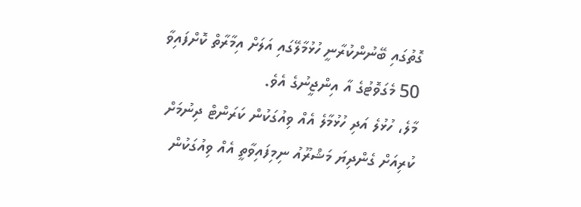ގޮތުގައި ބޭނުންކުރާނީ ހުޅުމާލޭގައި އަލަށް އިމާރާތް ކޮށްފައިވާ 50 މެގަވޮޓުގެ އާ އިންޖީނުގެ އެވެ.
މާލެ، ހުޅުލެ އަދި ހުޅުމާލެ އެއް ވިއުގަކުން ކަރަންޓް ދިނުމަށް ކުރިއަށް ގެންދިޔަ މަޝްރޫއު ނިމިފައިވާތީ އެއް ވިއުގަކުން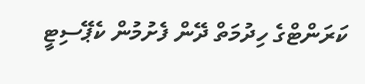ކަރަންޓްގެ ހިދުމަތް ދޭން ފެށުމުން ކެޕޭސިޓީ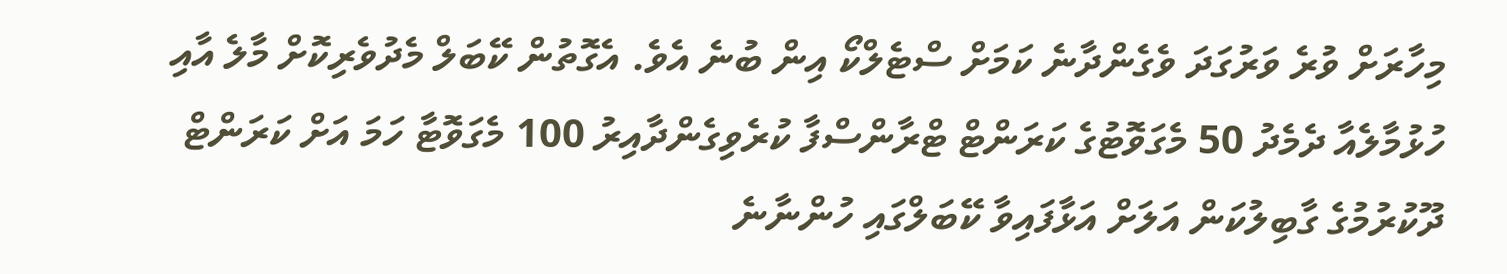މިހާރަށް ވުރެ ވަރުގަދަ ވެގެންދާނެ ކަމަށް ސްޓެލްކޯ އިން ބުނެ އެވެ. އެގޮތުން ކޭބަލް މެދުވެރިކޮށް މާލެ އާއި ހުޅުމާލެއާ ދެމެދު 50 މެގަވޮޓުގެ ކަރަންޓް ޓްރާންސްފާ ކުރެވިގެންދާއިރު 100 މެގަވޮޓާ ހަމަ އަށް ކަރަންޓް ދޫކުރުމުގެ ގާބިލުކަން އަލަށް އަޅާފައިވާ ކޭބަލްގައި ހުންނާނެ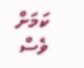ކަމަށް ވެސް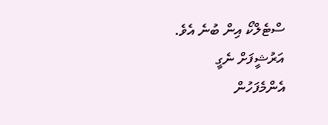ސްޓެލްކޯ އިން ބުނެ އެވެ.
އަރުޝީފަށް ނެގީ
އެންމެފަހުން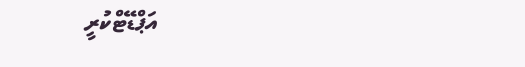އަޕްޑޭޓްކުރީ